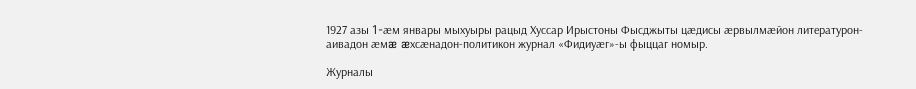1927 азы 1-æм январы мыхуыры рацыд Хуссар Ирыстоны Фысджыты цæдисы æрвылмæйон литературон-аивадон æмæ æхсæнадон-политикон журнал «Фидиуæг»-ы фыццаг номыр.

Журналы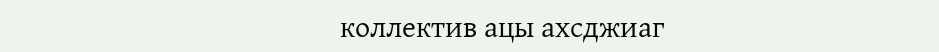коллектив ацы ахсджиаг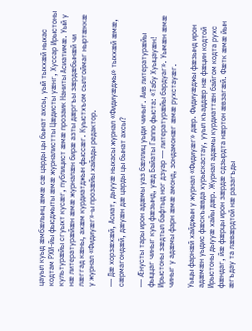цауыл куыд æмбæлынц æмæ сæ царды цы бынат ахсы, уый тыххæй ныхас кодтам РХИ-йы фысджыты æмæ журналистты Цæдисты уæнг, Хуссар Ирыстоны культурæйы сгуыхт кусæг, публицист æмæ прозаик Наниты Асиатимæ. Уый у нæ литературæйæн æмæ журналæн бирæ азты дæргъы зæрдæбынæй чи лæггад кæны, ахæм курдиатджын фыссæг. Куыстхъом сылгоймаг ныртæккæ у журнал «Фидиуæг»-ы прозæйы хайады редактор.

— Дӕ хорзӕхӕй, Асиат, дыууӕ ныхасы журнал «Фидиуӕджы» тыххӕй ӕмӕ, сӕрмагондӕй, дӕуӕн дӕ царды цы бынат ахсы?

— Ӕнусты тары ирон адӕмы уаз бӕллиц уыди чиныг. Аив литературӕйы фыццаг чиныг куы фӕзынд, уӕд Байаты Гаппо фыста: «Табу Хуыцауӕн! Ирыстоны зӕдтыл бафтыд ног дзуар — литературӕйы бардуаг». Уымӕн ӕмӕ чиныг у адӕмы фарн ӕмӕ амонд, зондамонӕг ӕмӕ рухстауӕг.

Уыцы фарнӕй хайджын у журнал «Фидиуӕг» дӕр. Фидиуӕджы фӕзынд ирон адӕмӕн уыдис фӕскъӕвда хурыскастау, ууыл къаддӕр нӕ фӕцин кодтой Ирыстоны дыууӕ хайы дӕр. Журнал адӕмы курдиаттӕн байгом кодта рухс фӕндаг, йӕ фӕрцы ирон зӕрдӕ сдзырдта нӕртон ӕвзагӕй. Фӕтк ӕмӕ йын ӕгъдау та лӕвӕрдтой нӕ разагъды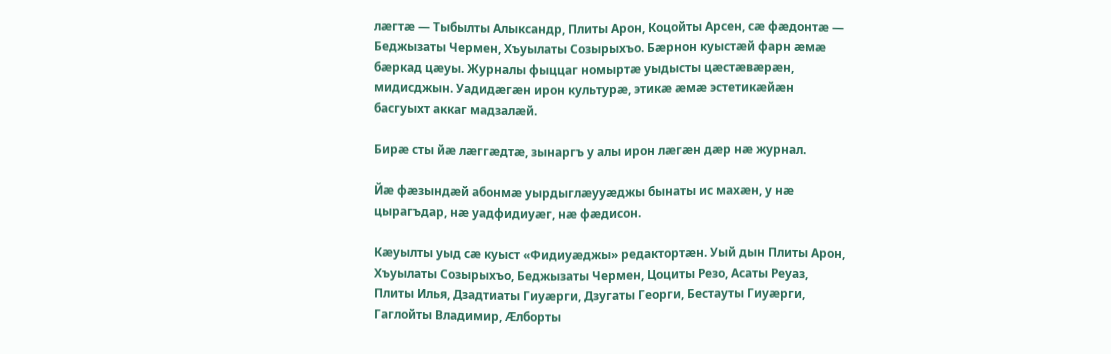лӕгтӕ — Тыбылты Алыксандр, Плиты Арон, Коцойты Арсен, сӕ фӕдонтӕ — Беджызаты Чермен, Хъуылаты Созырыхъо. Бӕрнон куыстӕй фарн ӕмӕ бӕркад цӕуы. Журналы фыццаг номыртӕ уыдысты цӕстӕвӕрӕн, мидисджын. Уадидӕгӕн ирон культурӕ, этикӕ ӕмӕ эстетикӕйӕн басгуыхт аккаг мадзалӕй.

Бирӕ сты йӕ лӕггӕдтӕ, зынаргъ у алы ирон лӕгӕн дӕр нӕ журнал.

Йӕ фӕзындӕй абонмӕ уырдыглӕууӕджы бынаты ис махӕн, у нӕ цырагъдар, нӕ уадфидиуӕг, нӕ фӕдисон.

Кӕуылты уыд сӕ куыст «Фидиуӕджы» редактортӕн. Уый дын Плиты Арон, Хъуылаты Созырыхъо, Беджызаты Чермен, Цоциты Резо, Асаты Реуаз, Плиты Илья, Дзадтиаты Гиуӕрги, Дзугаты Георги, Бестауты Гиуӕрги, Гаглойты Владимир, Ӕлборты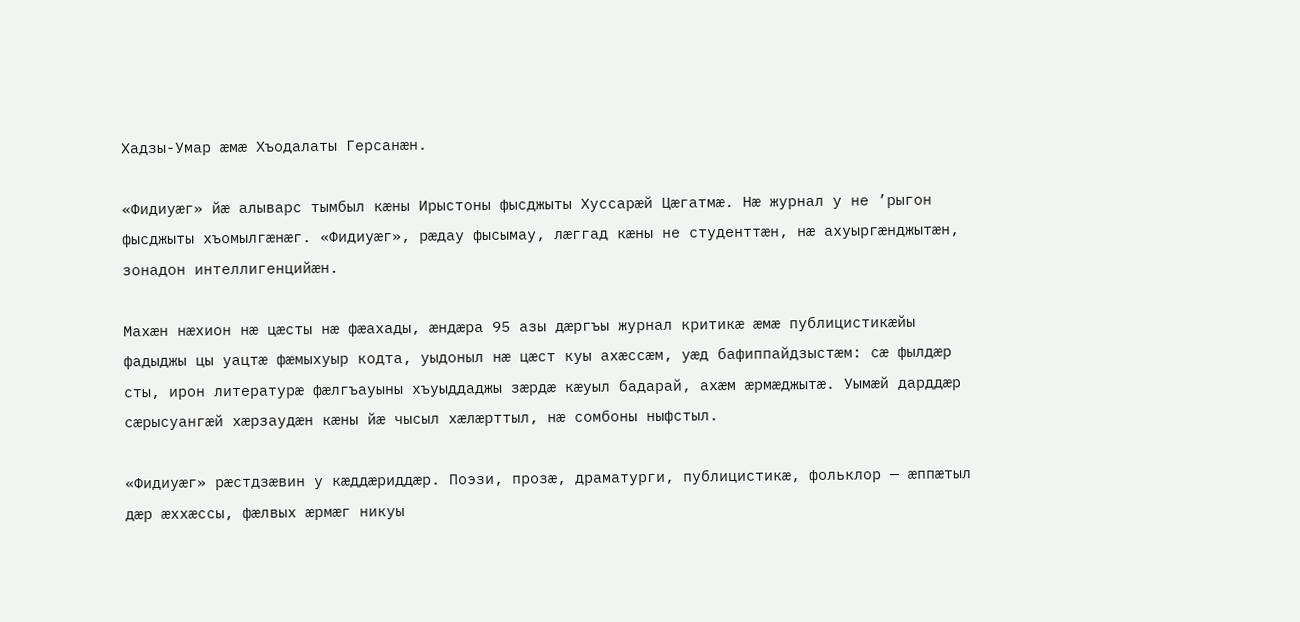Хадзы-Умар ӕмӕ Хъодалаты Герсанӕн.

«Фидиуӕг» йӕ алыварс тымбыл кӕны Ирыстоны фысджыты Хуссарӕй Цӕгатмӕ. Нӕ журнал у не ’рыгон фысджыты хъомылгӕнӕг. «Фидиуӕг», рӕдау фысымау, лӕггад кӕны не студенттӕн, нӕ ахуыргӕнджытӕн, зонадон интеллигенцийӕн.

Махӕн нӕхион нӕ цӕсты нӕ фӕахады, ӕндӕра 95 азы дӕргъы журнал критикӕ ӕмӕ публицистикӕйы фадыджы цы уацтӕ фӕмыхуыр кодта, уыдоныл нӕ цӕст куы ахӕссӕм, уӕд бафиппайдзыстӕм: сӕ фылдӕр сты, ирон литературӕ фӕлгъауыны хъуыддаджы зӕрдӕ кӕуыл бадарай, ахӕм ӕрмӕджытӕ. Уымӕй дарддӕр сӕрысуангӕй хӕрзаудӕн кӕны йӕ чысыл хӕлӕрттыл, нӕ сомбоны ныфстыл.

«Фидиуӕг» рӕстдзӕвин у кӕддӕриддӕр. Поэзи, прозӕ, драматурги, публицистикӕ, фольклор — ӕппӕтыл дӕр ӕххӕссы, фӕлвых ӕрмӕг никуы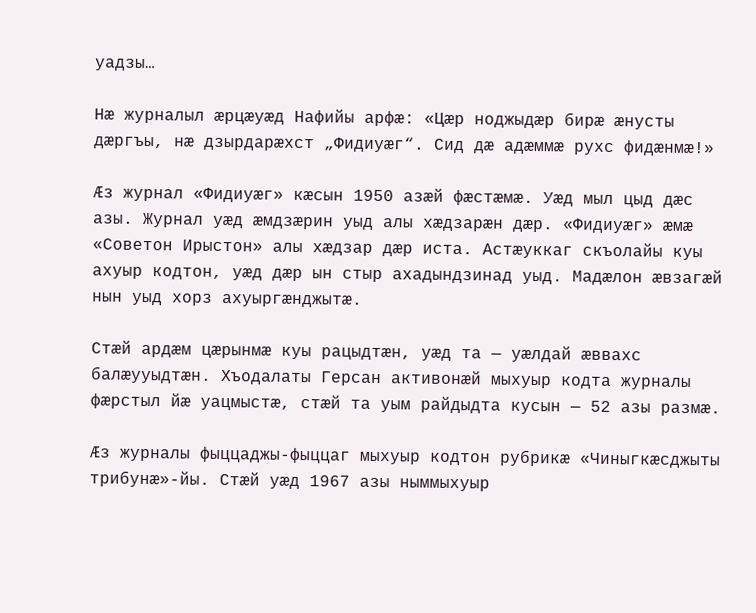уадзы…

Нӕ журналыл ӕрцӕуӕд Нафийы арфӕ: «Цӕр ноджыдӕр бирӕ ӕнусты дӕргъы, нӕ дзырдарӕхст „Фидиуӕг“. Сид дӕ адӕммӕ рухс фидӕнмӕ!»

Ӕз журнал «Фидиуӕг» кӕсын 1950 азӕй фӕстӕмӕ. Уӕд мыл цыд дӕс азы. Журнал уӕд ӕмдзӕрин уыд алы хӕдзарӕн дӕр. «Фидиуӕг» ӕмӕ «Советон Ирыстон» алы хӕдзар дӕр иста. Астӕуккаг скъолайы куы ахуыр кодтон, уӕд дӕр ын стыр ахадындзинад уыд. Мадӕлон ӕвзагӕй нын уыд хорз ахуыргӕнджытӕ.

Стӕй ардӕм цӕрынмӕ куы рацыдтӕн, уӕд та — уӕлдай ӕввахс балӕууыдтӕн. Хъодалаты Герсан активонӕй мыхуыр кодта журналы фӕрстыл йӕ уацмыстӕ, стӕй та уым райдыдта кусын — 52 азы размӕ.

Ӕз журналы фыццаджы-фыццаг мыхуыр кодтон рубрикӕ «Чиныгкӕсджыты трибунӕ»-йы. Стӕй уӕд 1967 азы ныммыхуыр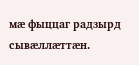мӕ фыццаг радзырд сывӕллӕттӕн.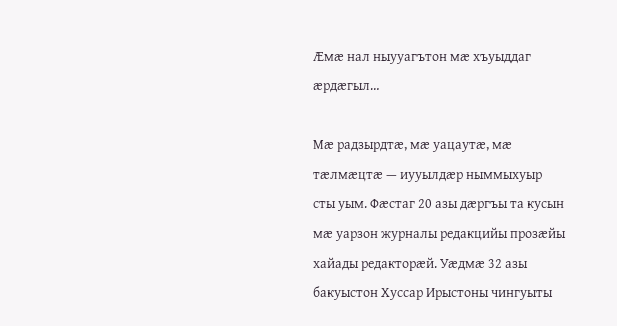Ӕмӕ нал ныууагътон мӕ хъуыддаг ӕрдӕгыл…

Мӕ радзырдтӕ, мӕ уацаутӕ, мӕ тӕлмӕцтӕ — иууылдӕр ныммыхуыр сты уым. Фӕстаг 20 азы дӕргъы та кусын мӕ уарзон журналы редакцийы прозӕйы хайады редакторӕй. Уӕдмӕ 32 азы бакуыстон Хуссар Ирыстоны чингуыты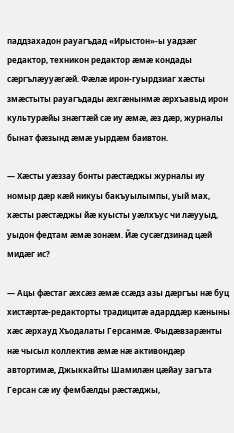паддзахадон рауагъдад «Ирыстон»-ы уадзӕг редактор, техникон редактор ӕмӕ кондады сӕргълӕууӕгӕй. Фӕлӕ ирон-гуырдзиаг хӕсты змӕстыты рауагъдады ӕхгӕнынмӕ ӕрхъавыд ирон культурӕйы знӕгтӕй сӕ иу ӕмӕ, ӕз дӕр, журналы бынат фӕзынд ӕмӕ уырдӕм баивтон.

— Хӕсты уӕззау бонты рӕстӕджы журналы иу номыр дӕр кӕй никуы бакъуылымпы, уый мах, хӕсты рӕстӕджы йӕ куысты уӕлхъус чи лӕууыд, уыдон федтам ӕмӕ зонӕм. Йӕ сусӕгдзинад цӕй мидӕг ис?

— Ацы фӕстаг ӕхсӕз ӕмӕ ссӕдз азы дӕргъы нӕ буц хистӕртӕ-редакторты традицитӕ адарддӕр кӕныны хӕс ӕрхауд Хъодалаты Герсанмӕ. Фыдӕвзарӕнты нӕ чысыл коллектив ӕмӕ нӕ активондӕр автортимӕ, Джыккайты Шамилӕн цӕйау загъта Герсан сӕ иу фембӕлды рӕстӕджы,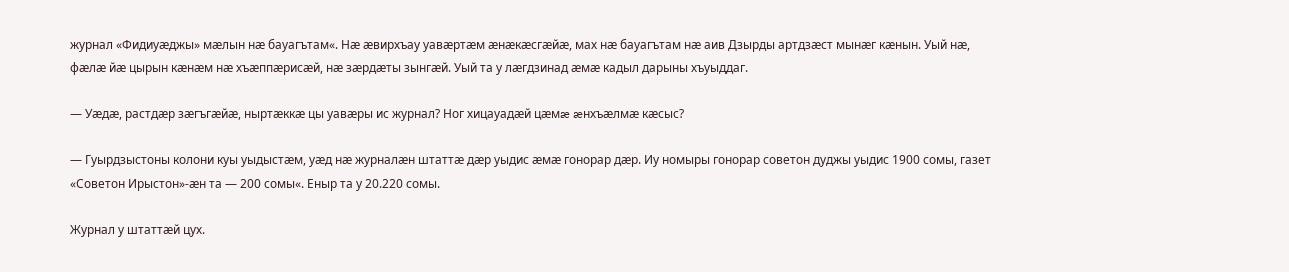журнал «Фидиуӕджы» мӕлын нӕ бауагътам«. Нӕ ӕвирхъау уавӕртӕм ӕнӕкӕсгӕйӕ, мах нӕ бауагътам нӕ аив Дзырды артдзӕст мынӕг кӕнын. Уый нӕ, фӕлӕ йӕ цырын кӕнӕм нӕ хъӕппӕрисӕй, нӕ зӕрдӕты зынгӕй. Уый та у лӕгдзинад ӕмӕ кадыл дарыны хъуыддаг.

— Уӕдӕ, растдӕр зӕгъгӕйӕ, ныртӕккӕ цы уавӕры ис журнал? Ног хицауадӕй цæмæ æнхъæлмæ кæсыс?

— Гуырдзыстоны колони куы уыдыстӕм, уӕд нӕ журналӕн штаттӕ дӕр уыдис ӕмӕ гонорар дӕр. Иу номыры гонорар советон дуджы уыдис 1900 сомы, газет «Советон Ирыстон»-ӕн та — 200 сомы«. Еныр та у 20.220 сомы.

Журнал у штаттӕй цух.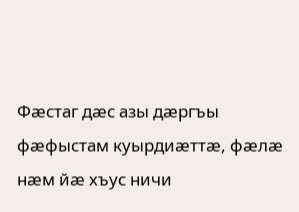Фӕстаг дӕс азы дӕргъы фӕфыстам куырдиӕттӕ, фӕлӕ нӕм йӕ хъус ничи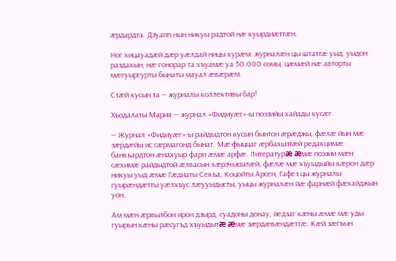ӕрдардта. Дзуапп нын никуы радтой нӕ куырдиӕттӕн.

Ног хицауадӕй дӕр уӕлдай ницы курӕм: журналӕн цы штаттӕ уыд, уыдон раздахын, нӕ гонорар та хъуамӕ уа 50.000 сомы, цӕмӕй нӕ авторты мӕгуыргурты бынаты мауал ӕвӕрӕм.

Стӕй кусын та — журналы коллективы бар!

Хъодалаты Мария — журнал «Фидиуæг»-ы поэзийы хайады кусæг.

— Журнал «Фидиуæг»-ы райдыдтон кусын бынтон æрæджы, фæлæ йын мæ зæрдæйы ис сæрмагонд бынат. Мæ фыццаг æрбахызтæй редакцимæ банкъардтон æнахуыр фарн æмæ арфæ. Литературæ æмæ поэзии мæн сæхимæ райдыдтой æлвасын хæрзчысылæй, фæлæ мæ хъуыдыйы кæрон дæр никуы уыд æмæ Гæдиаты Секъа, Коцойты Арсен, Гафез цы журналы гуырæндæтты уæлхъус лæууыдысты, уыцы журналæн йæ фарнæй фæхайджын уон.

Ам мæн æрвылбон ирон дзырд, суадоны донау, йедзаг кæны æмæ мæ уды гуырын кæны рæсугъд хъуыдытæ æмæ зæрдæвæндæттæ. Кæй зæгъын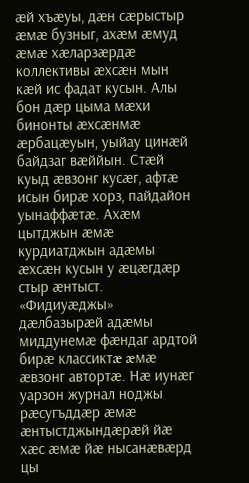æй хъæуы, дæн сæрыстыр æмæ бузныг, ахæм æмуд æмæ хæларзæрдæ коллективы æхсæн мын кæй ис фадат кусын. Алы бон дæр цыма мæхи бинонты æхсæнмæ æрбацæуын, уыйау цинæй байдзаг вæййын. Стæй куыд æвзонг кусæг, афтæ исын бирæ хорз, пайдайон уынаффæтæ. Ахæм цытджын æмæ курдиатджын адæмы æхсæн кусын у æцæгдæр стыр æнтыст. «Фидиуæджы» дæлбазырæй адæмы миддунемæ фæндаг ардтой бирæ классиктæ æмæ æвзонг автортæ. Нæ иунæг уарзон журнал ноджы рæсугъддæр æмæ æнтыстджындæрæй йæ хæс æмæ йæ нысанæвæрд цы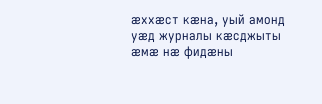æххæст кæна, уый амонд уæд журналы кæсджыты æмæ нæ фидæны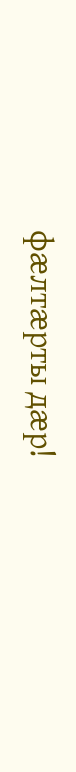фæлтæрты дæр!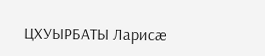ЦХУЫРБАТЫ Ларисæ